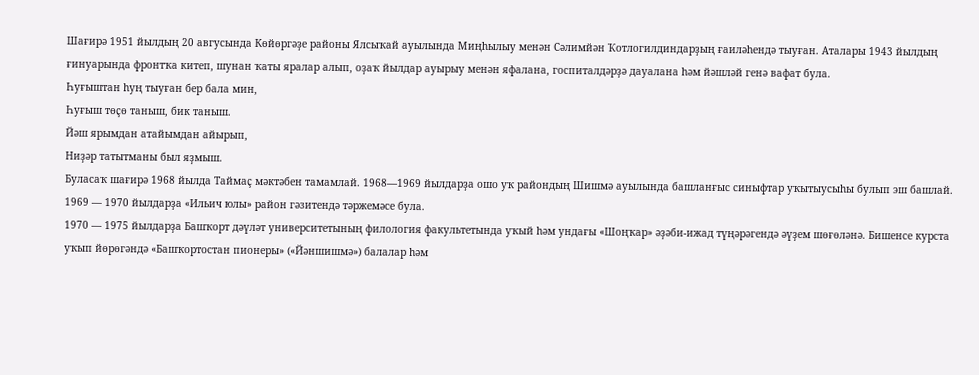Шағирә 1951 йылдың 20 авгусында Көйөргәҙе районы Ялсыҡай ауылында Миңһылыу менән Сәлимйән Ҡотлогилдиндарҙың ғаиләһендә тыуған. Аталары 1943 йылдың ғинуарында фронтҡа китеп, шунан ҡаты яралар алып, оҙаҡ йылдар ауырыу менән яфалана, госпиталдәрҙә дауалана һәм йәшләй генә вафат була.
Һуғыштан һуң тыуған бер бала мин,
Һуғыш төҫө таныш, бик таныш.
Йәш ярымдан атайымдан айырып,
Ниҙәр татытманы был яҙмыш.
Буласаҡ шағирә 1968 йылда Таймаҫ мәктәбен тамамлай. 1968—1969 йылдарҙа ошо уҡ райондың Шишмә ауылында башланғыс синыфтар уҡытыусыһы булып эш башлай.
1969 — 1970 йылдарҙа «Ильич юлы» район гәзитендә тәржемәсе була.
1970 — 1975 йылдарҙа Башҡорт дәүләт университетының филология факультетында уҡый һәм ундағы «Шоңҡар» әҙәби-ижад түңәрәгендә әүҙем шөғөләнә. Бишенсе курста уҡып йөрөгәндә «Башҡортостан пионеры» («Йәншишмә») балалар һәм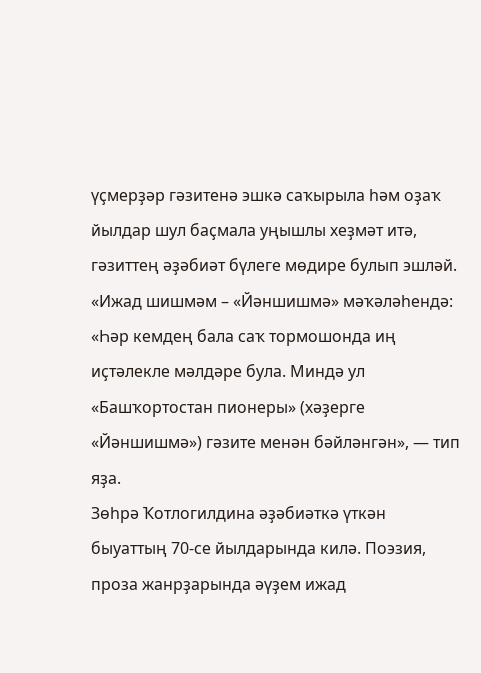үҫмерҙәр гәзитенә эшкә саҡырыла һәм оҙаҡ йылдар шул баҫмала уңышлы хеҙмәт итә, гәзиттең әҙәбиәт бүлеге мөдире булып эшләй. «Ижад шишмәм – «Йәншишмә» мәҡәләһендә: «Һәр кемдең бала саҡ тормошонда иң иҫтәлекле мәлдәре була. Миндә ул «Башҡортостан пионеры» (хәҙерге «Йәншишмә») гәзите менән бәйләнгән», — тип яҙа.
Зөһрә Ҡотлогилдина әҙәбиәткә үткән быуаттың 70-се йылдарында килә. Поэзия, проза жанрҙарында әүҙем ижад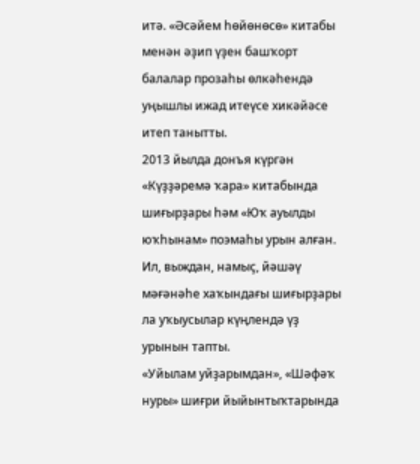итә. «Әсәйем һөйөнөсө» китабы менән әҙип үҙен башҡорт балалар прозаһы өлкәһендә уңышлы ижад итеүсе хикәйәсе итеп танытты.
2013 йылда донъя күргән «Күҙҙәремә ҡара» китабында шиғырҙары һәм «Юҡ ауылды юҡһынам» поэмаһы урын алған. Ил, выждан, намыҫ, йәшәү мәғәнәһе хаҡындағы шиғырҙары ла уҡыусылар күңлендә үҙ урынын тапты.
«Уйылам уйҙарымдан», «Шәфәҡ нуры» шиғри йыйынтыҡтарында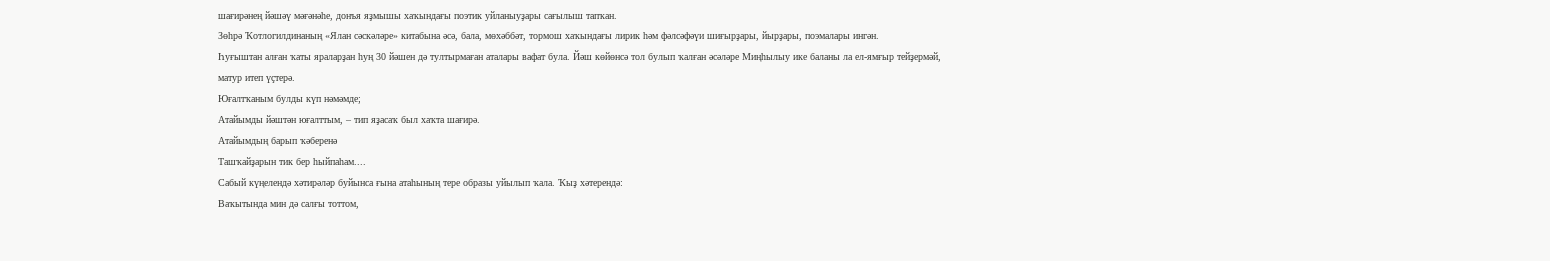шағирәнең йәшәү мәғәнәһе, донъя яҙмышы хаҡындағы поэтик уйланыуҙары сағылыш тапҡан.
Зөһрә Ҡотлогилдинаның «Ялан сәскәләре» китабына әсә, бала, мөхәббәт, тормош хаҡындағы лирик һәм фәлсәфәүи шиғырҙары, йырҙары, поэмалары ингән.
Һуғыштан алған ҡаты яраларҙан һуң 30 йәшен дә тултырмаған аталары вафат була. Йәш көйөнсә тол булып ҡалған әсәләре Миңһылыу ике баланы ла ел-ямғыр тейҙермәй, матур итеп үҫтерә.
Юғалтҡаным булды күп нәмәмде;
Атайымды йәштән юғалттым, – тип яҙасаҡ был хаҡта шағирә.
Атайымдың барып ҡәберенә
Ташҡайҙарын тик бер һыйпаһам....
Сабый күңелендә хәтирәләр буйынса ғына атаһының тере образы уйылып ҡала. Ҡыҙ хәтерендә:
Ваҡытында мин дә салғы тоттом,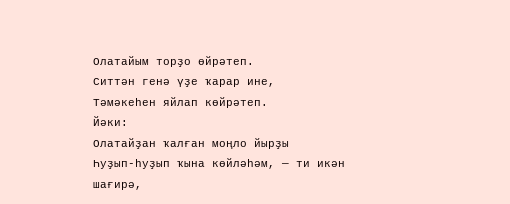Олатайым торҙо өйрәтеп.
Ситтән генә үҙе ҡарар ине,
Тәмәкеһен яйлап көйрәтеп.
Йәки:
Олатайҙан ҡалған моңло йырҙы
Һуҙып-һуҙып ҡына көйләһәм, — ти икән шағирә,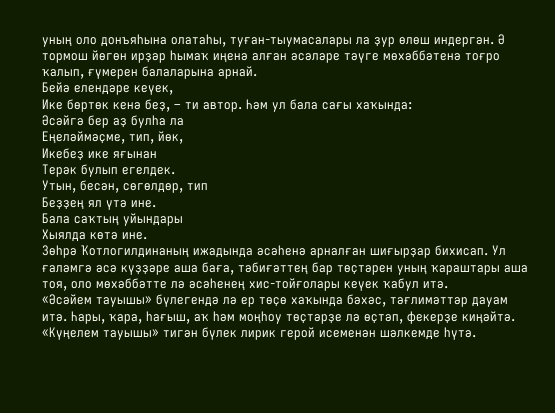уның оло донъяһына олатаһы, туған-тыумасалары ла ҙур өлөш индергән. Ә тормош йөгөн ирҙәр һымаҡ иңенә алған әсәләре тәүге мөхәббәтенә тоғро ҡалып, ғүмерен балаларына арнай.
Бейә елендәре кеүек,
Ике бөртөк кенә беҙ, – ти автор. Һәм ул бала сағы хаҡында:
Әсәйгә бер аҙ булһа ла
Еңеләймәҫме, тип, йөк,
Икебеҙ ике яғынан
Терәк булып егелдек.
Утын, бесән, сөгөлдөр, тип
Беҙҙең ял үтә ине.
Бала саҡтың уйындары
Хыялда көтә ине.
Зөһрә Ҡотлогилдинаның ижадында әсәһенә арналған шиғырҙар бихисап. Ул ғаләмгә әсә күҙҙәре аша баға, тәбиғәттең бар төҫтәрен уның ҡараштары аша тоя, оло мөхәббәтте лә әсәһенең хис-тойғолары кеүек ҡабул итә.
«Әсәйем тауышы» бүлегендә лә ер төҫө хаҡында бәхәс, тәғлимәттәр дауам итә. Һары, ҡара, һағыш, аҡ һәм моңһоу төҫтәрҙе лә өҫтәп, фекерҙе киңәйтә. «Күңелем тауышы» тигән бүлек лирик герой исеменән шәлкемде һүтә.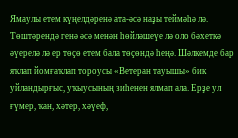Ямаулы етем күңелдәренә ата-әсә наҙы теймәһә лә. Төштәрендә генә әсә менән һөйләшеүе лә оло бәхеткә әүерелә лә ер төҫө етем бала төҫөндә һеңә. Шәлкемде бар яҡлап йомғаҡлап тороусы «Ветеран тауышы» бик уйландырғыс, уҡыусының зиһенен ялмап ала. Ерҙе ул ғүмер, ҡан, хәтер, хәүеф,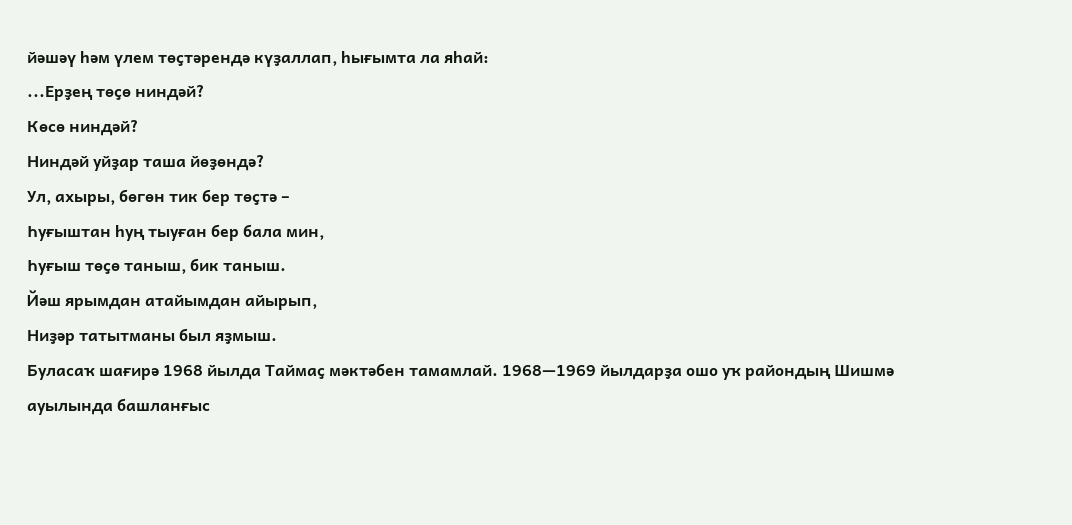йәшәү һәм үлем төҫтәрендә күҙаллап, һығымта ла яһай:
...Ерҙең төҫө ниндәй?
Көсө ниндәй?
Ниндәй уйҙар таша йөҙөндә?
Ул, ахыры, бөгөн тик бер төҫтә –
Һуғыштан һуң тыуған бер бала мин,
Һуғыш төҫө таныш, бик таныш.
Йәш ярымдан атайымдан айырып,
Ниҙәр татытманы был яҙмыш.
Буласаҡ шағирә 1968 йылда Таймаҫ мәктәбен тамамлай. 1968—1969 йылдарҙа ошо уҡ райондың Шишмә ауылында башланғыс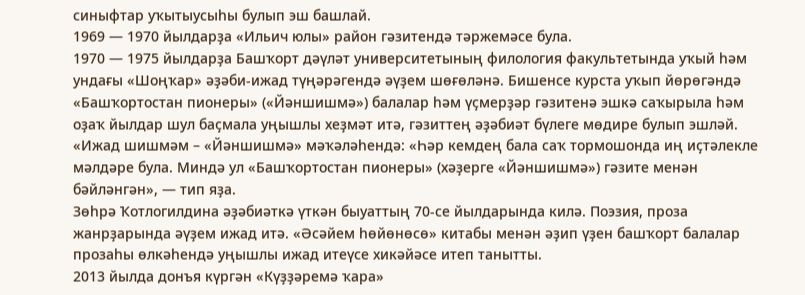синыфтар уҡытыусыһы булып эш башлай.
1969 — 1970 йылдарҙа «Ильич юлы» район гәзитендә тәржемәсе була.
1970 — 1975 йылдарҙа Башҡорт дәүләт университетының филология факультетында уҡый һәм ундағы «Шоңҡар» әҙәби-ижад түңәрәгендә әүҙем шөғөләнә. Бишенсе курста уҡып йөрөгәндә «Башҡортостан пионеры» («Йәншишмә») балалар һәм үҫмерҙәр гәзитенә эшкә саҡырыла һәм оҙаҡ йылдар шул баҫмала уңышлы хеҙмәт итә, гәзиттең әҙәбиәт бүлеге мөдире булып эшләй. «Ижад шишмәм – «Йәншишмә» мәҡәләһендә: «Һәр кемдең бала саҡ тормошонда иң иҫтәлекле мәлдәре була. Миндә ул «Башҡортостан пионеры» (хәҙерге «Йәншишмә») гәзите менән бәйләнгән», — тип яҙа.
Зөһрә Ҡотлогилдина әҙәбиәткә үткән быуаттың 70-се йылдарында килә. Поэзия, проза жанрҙарында әүҙем ижад итә. «Әсәйем һөйөнөсө» китабы менән әҙип үҙен башҡорт балалар прозаһы өлкәһендә уңышлы ижад итеүсе хикәйәсе итеп танытты.
2013 йылда донъя күргән «Күҙҙәремә ҡара»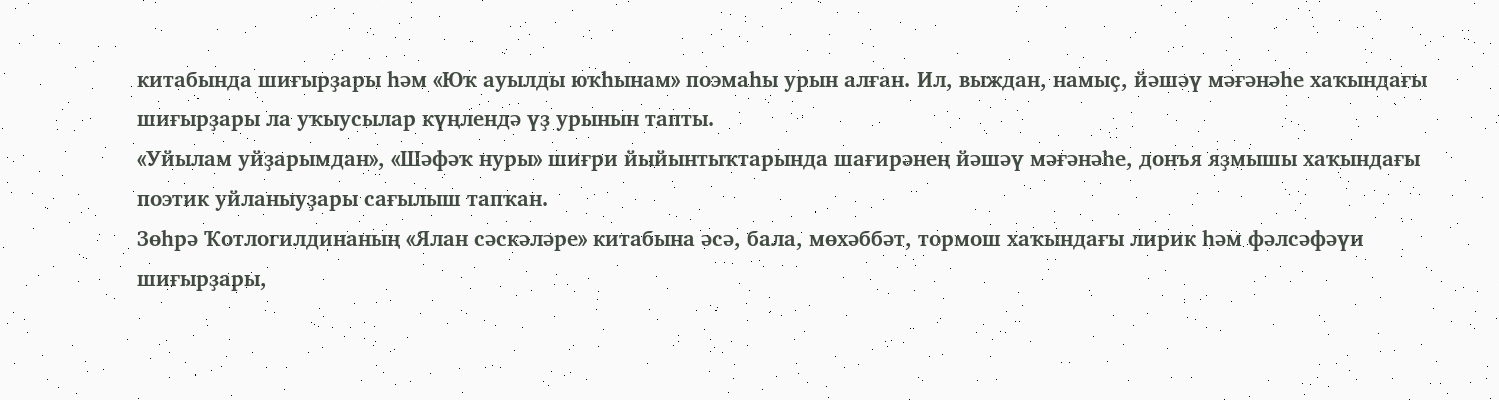китабында шиғырҙары һәм «Юҡ ауылды юҡһынам» поэмаһы урын алған. Ил, выждан, намыҫ, йәшәү мәғәнәһе хаҡындағы шиғырҙары ла уҡыусылар күңлендә үҙ урынын тапты.
«Уйылам уйҙарымдан», «Шәфәҡ нуры» шиғри йыйынтыҡтарында шағирәнең йәшәү мәғәнәһе, донъя яҙмышы хаҡындағы поэтик уйланыуҙары сағылыш тапҡан.
Зөһрә Ҡотлогилдинаның «Ялан сәскәләре» китабына әсә, бала, мөхәббәт, тормош хаҡындағы лирик һәм фәлсәфәүи шиғырҙары,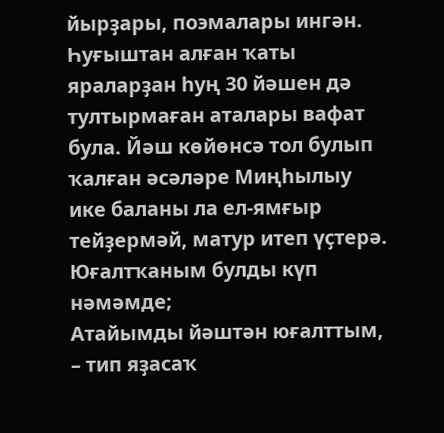йырҙары, поэмалары ингән.
Һуғыштан алған ҡаты яраларҙан һуң 30 йәшен дә тултырмаған аталары вафат була. Йәш көйөнсә тол булып ҡалған әсәләре Миңһылыу ике баланы ла ел-ямғыр тейҙермәй, матур итеп үҫтерә.
Юғалтҡаным булды күп нәмәмде;
Атайымды йәштән юғалттым, – тип яҙасаҡ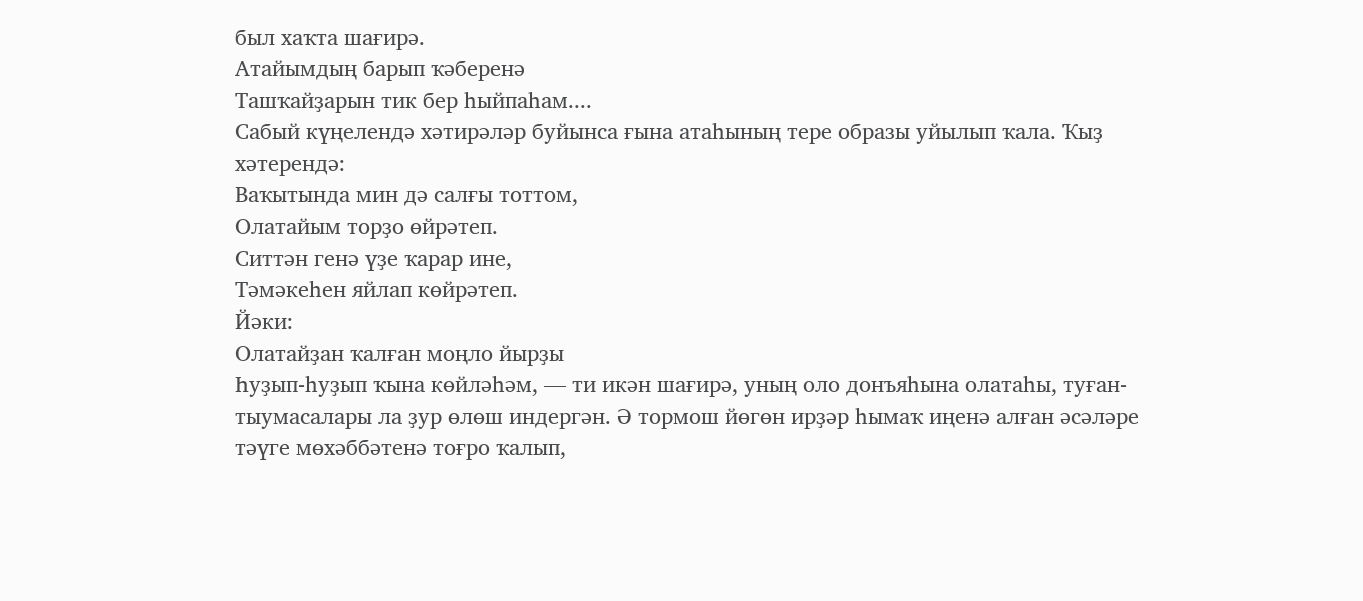был хаҡта шағирә.
Атайымдың барып ҡәберенә
Ташҡайҙарын тик бер һыйпаһам....
Сабый күңелендә хәтирәләр буйынса ғына атаһының тере образы уйылып ҡала. Ҡыҙ хәтерендә:
Ваҡытында мин дә салғы тоттом,
Олатайым торҙо өйрәтеп.
Ситтән генә үҙе ҡарар ине,
Тәмәкеһен яйлап көйрәтеп.
Йәки:
Олатайҙан ҡалған моңло йырҙы
Һуҙып-һуҙып ҡына көйләһәм, — ти икән шағирә, уның оло донъяһына олатаһы, туған-тыумасалары ла ҙур өлөш индергән. Ә тормош йөгөн ирҙәр һымаҡ иңенә алған әсәләре тәүге мөхәббәтенә тоғро ҡалып,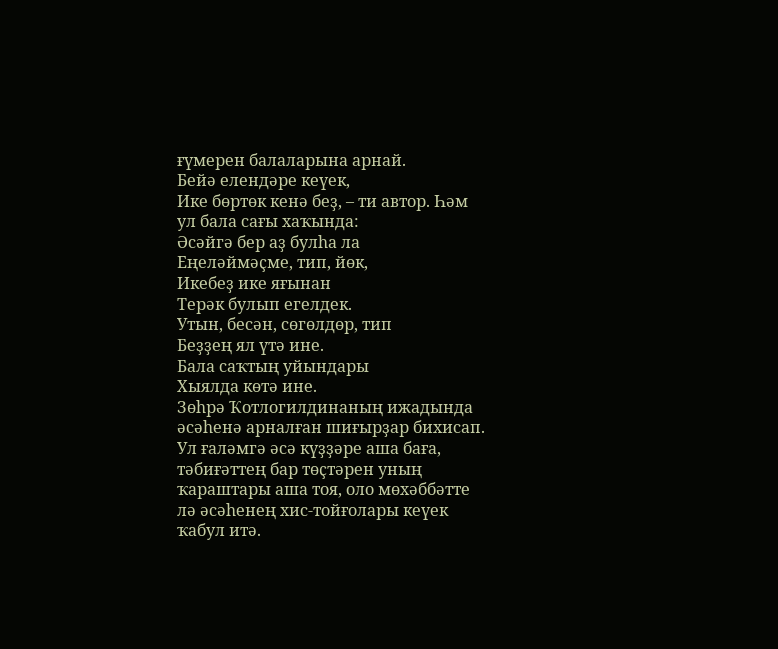ғүмерен балаларына арнай.
Бейә елендәре кеүек,
Ике бөртөк кенә беҙ, – ти автор. Һәм ул бала сағы хаҡында:
Әсәйгә бер аҙ булһа ла
Еңеләймәҫме, тип, йөк,
Икебеҙ ике яғынан
Терәк булып егелдек.
Утын, бесән, сөгөлдөр, тип
Беҙҙең ял үтә ине.
Бала саҡтың уйындары
Хыялда көтә ине.
Зөһрә Ҡотлогилдинаның ижадында әсәһенә арналған шиғырҙар бихисап. Ул ғаләмгә әсә күҙҙәре аша баға, тәбиғәттең бар төҫтәрен уның ҡараштары аша тоя, оло мөхәббәтте лә әсәһенең хис-тойғолары кеүек ҡабул итә.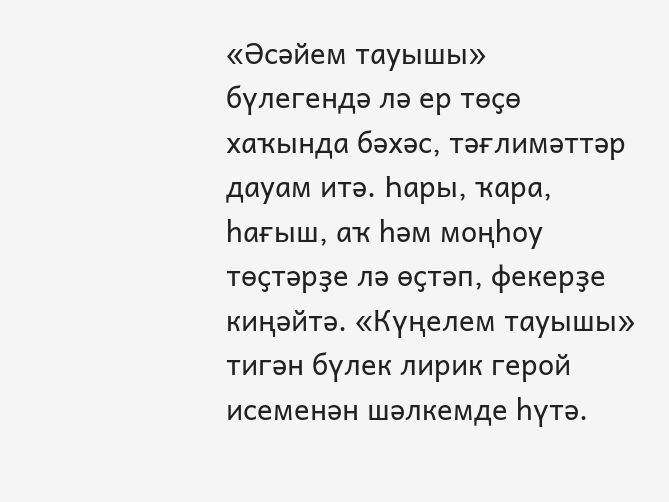«Әсәйем тауышы» бүлегендә лә ер төҫө хаҡында бәхәс, тәғлимәттәр дауам итә. Һары, ҡара, һағыш, аҡ һәм моңһоу төҫтәрҙе лә өҫтәп, фекерҙе киңәйтә. «Күңелем тауышы» тигән бүлек лирик герой исеменән шәлкемде һүтә.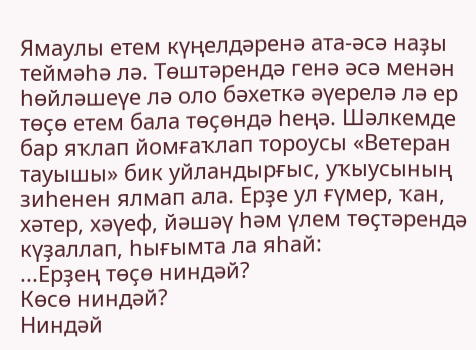Ямаулы етем күңелдәренә ата-әсә наҙы теймәһә лә. Төштәрендә генә әсә менән һөйләшеүе лә оло бәхеткә әүерелә лә ер төҫө етем бала төҫөндә һеңә. Шәлкемде бар яҡлап йомғаҡлап тороусы «Ветеран тауышы» бик уйландырғыс, уҡыусының зиһенен ялмап ала. Ерҙе ул ғүмер, ҡан, хәтер, хәүеф, йәшәү һәм үлем төҫтәрендә күҙаллап, һығымта ла яһай:
...Ерҙең төҫө ниндәй?
Көсө ниндәй?
Ниндәй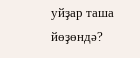уйҙар таша йөҙөндә?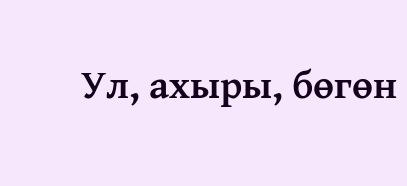Ул, ахыры, бөгөн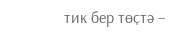тик бер төҫтә –